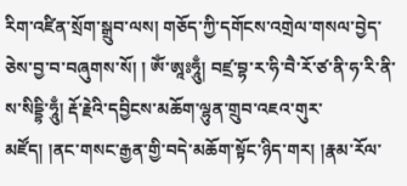རིག་འཛིན་སྲོག་སྒྲུབ་ལས། གཅོད་ཀྱི་དགོངས་འགྲེལ་གསལ་བྱེད་ཅེས་བྱ་བ་བཞུགས་སོ། ། ཨོཾ་ཨཱཿཧཱུྃ། བཛྲ་བྷ་ར་ཧི་བཻ་རོ་ཙ་ནི་ཧ་རི་ནི་ས་སིདྡྷི་ཧཱུྃ། རྡོ་རྗེའི་དབྱིངས་མཆོག་ལྷུན་གྲུབ་འཇའ་གུར་མཛོད། །ནང་གསང་རྒྱན་གྱི་བདེ་མཆོག་སྟོང་ཉིད་གར། །རྣམ་རོལ་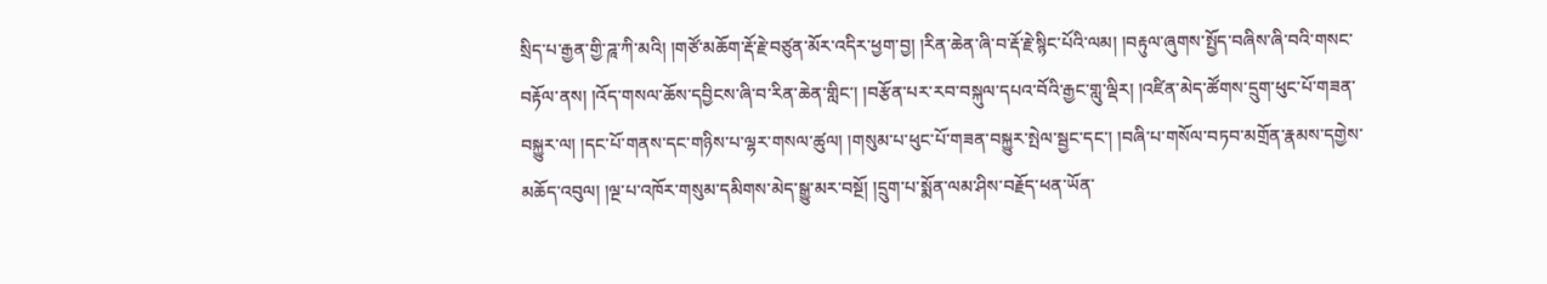སྲིད་པ་རྒྱན་གྱི་ཌཱ་ཀི་མའི། །གཙོ་མཆོག་རྡོ་རྗེ་བཙུན་མོར་འདིར་ཕྱག་བྱ། །རིན་ཆེན་ཞི་བ་རྡོ་རྗེ་སྙིང་པོའི་ལམ། །བརྟུལ་ཞུགས་སྤྱོད་བཞིས་ཞི་བའི་གསང་བརྟོལ་ནས། །འོད་གསལ་ཆོས་དབྱིངས་ཞི་བ་རིན་ཆེན་གླིང་། །བརྩོན་པར་རབ་བསྐུལ་དཔའ་བོའི་རྒྱང་གླུ་ལྡིར། །འཛིན་མེད་ཚོགས་དྲུག་ཕུང་པོ་གཟན་བསྐྱུར་ལ། །དང་པོ་གནས་དང་གཉིས་པ་ལྷར་གསལ་ཚུལ། །གསུམ་པ་ཕུང་པོ་གཟན་བསྐྱུར་སྤེལ་སྦྱང་དང་། །བཞི་པ་གསོལ་བཏབ་མགྲོན་རྣམས་དགྱེས་མཆོད་འབུལ། །ལྔ་པ་འཁོར་གསུམ་དམིགས་མེད་སྒྱུ་མར་བསྔོ། །དྲུག་པ་སྨོན་ལམ་ཤིས་བརྗོད་ཕན་ཡོན་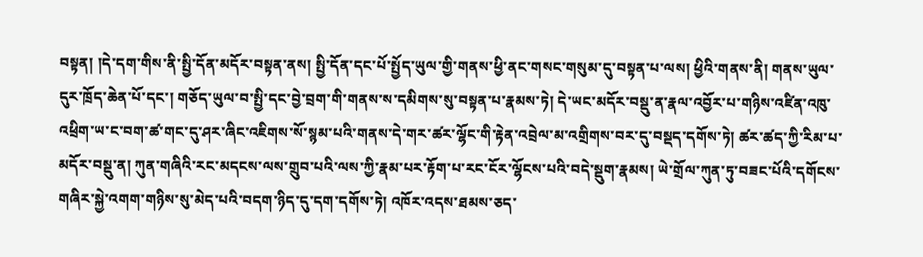བསྟན། །དེ་དག་གིས་ནི་སྤྱི་དོན་མདོར་བསྟན་ནས། སྤྱི་དོན་དང་པོ་སྤྱོད་ཡུལ་གྱི་གནས་ཕྱི་ནང་གསང་གསུམ་དུ་བསྟན་པ་ལས། ཕྱིའི་གནས་ནི། གནས་ཡུལ་དུར་ཁྲོད་ཆེན་པོ་དང་། གཅོད་ཡུལ་བ་སྤྱི་དང་བྱེ་བྲག་གི་གནས་ས་དམིགས་སུ་བསྟན་པ་རྣམས་ཏེ། དེ་ཡང་མདོར་བསྡུ་ན་རྣལ་འབྱོར་པ་གཉིས་འཛིན་འཁུ་འཕྲིག་ཡ་ང་བག་ཚ་གང་དུ་ཤར་ཞིང་འཇིགས་སོ་སྙམ་པའི་གནས་དེ་གར་ཚར་ལྷོང་གི་རྟེན་འབྲེལ་མ་འགྲིགས་བར་དུ་བསྡད་དགོས་ཏེ། ཚར་ཚད་ཀྱི་རིམ་པ་མདོར་བསྡུ་ན། ཀུན་གཞིའི་རང་མདངས་ལས་གྲུབ་པའི་ལས་ཀྱི་རྣམ་པར་རྟོག་པ་རང་ངོར་ལྷོངས་པའི་བདེ་སྡུག་རྣམས། ཡེ་གྲོལ་ཀུན་ཏུ་བཟང་པོའི་དགོངས་གཞིར་སྐྱེ་འགག་གཉིས་སུ་མེད་པའི་བདག་ཉིད་དུ་དག་དགོས་ཏེ། འཁོར་འདས་ཐམས་ཅད་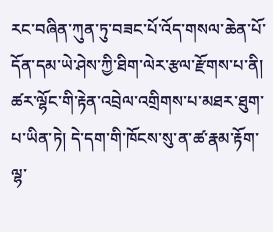རང་བཞིན་ཀུན་ཏུ་བཟང་པོ་འོད་གསལ་ཆེན་པོ་དོན་དམ་ཡེ་ཤེས་ཀྱི་ཐིག་ལེར་རྩལ་རྫོགས་པ་ནི། ཚར་ལྷོང་གི་རྟེན་འབྲེལ་འགྲིགས་པ་མཐར་ཐུག་པ་ཡིན་ཏེ། དེ་དག་གི་ཁོངས་སུ་ན་ཚ་རྣམ་རྟོག་ལྷ་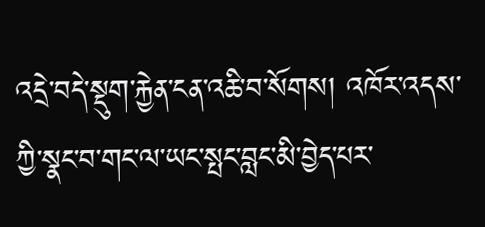འདྲེ་བདེ་སྡུག་རྐྱེན་ངན་འཆི་བ་སོགས། འཁོར་འདས་ཀྱི་སྣང་བ་གང་ལ་ཡང་སྤང་བླང་མི་བྱེད་པར་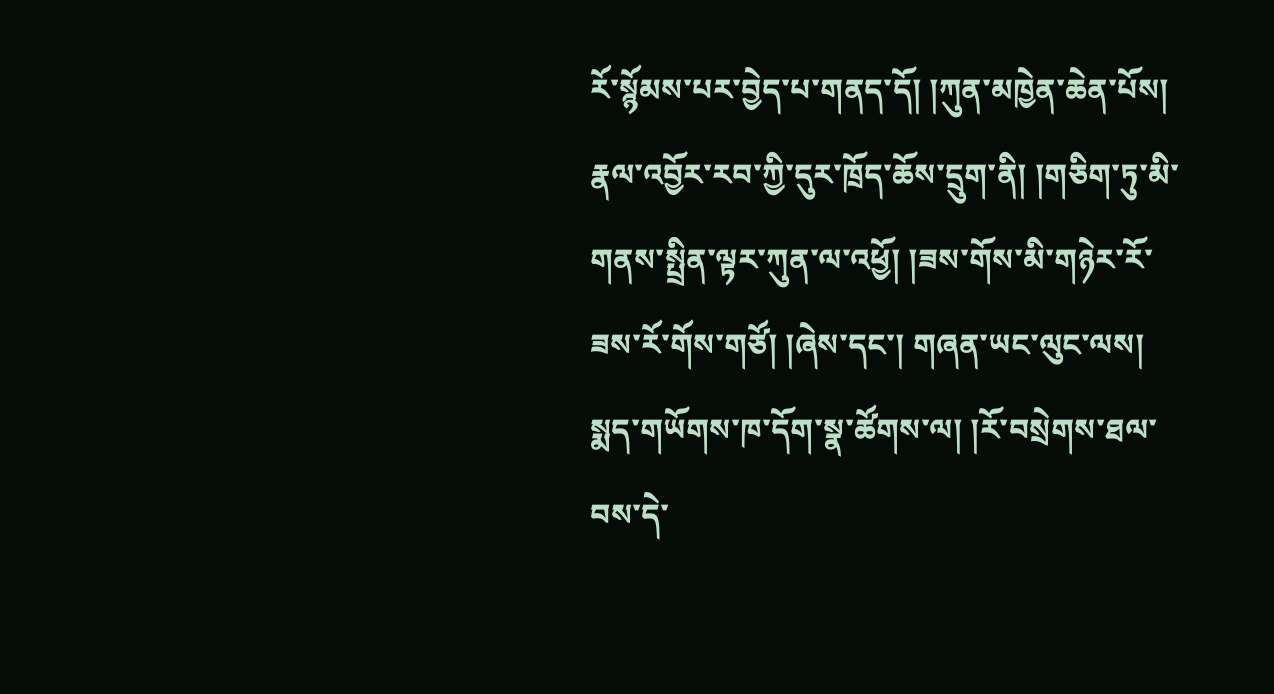རོ་སྙོམས་པར་བྱེད་པ་གནད་དོ། །ཀུན་མཁྱེན་ཆེན་པོས། རྣལ་འབྱོར་རབ་ཀྱི་དུར་ཁྲོད་ཆོས་དྲུག་ནི། །གཅིག་ཏུ་མི་གནས་སྤྲིན་ལྟར་ཀུན་ལ་འཕྱོ། །ཟས་གོས་མི་གཉེར་རོ་ཟས་རོ་གོས་གཙོ། །ཞེས་དང་། གཞན་ཡང་ལུང་ལས། སྨད་གཡོགས་ཁ་དོག་སྣ་ཚོགས་ལ། །རོ་བསྲེགས་ཐལ་བས་དེ་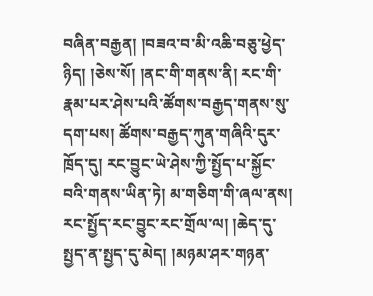བཞིན་བརྒྱན། །བཟའ་བ་མི་འཆི་བཅུ་ཕྱེད་ཉིད། །ཅེས་སོ། །ནང་གི་གནས་ནི། རང་གི་རྣམ་པར་ཤེས་པའི་ཚོགས་བརྒྱད་གནས་སུ་དག་པས། ཚོགས་བརྒྱད་ཀུན་གཞིའི་དུར་ཁྲོད་དུ། རང་བྱུང་ཡེ་ཤེས་ཀྱི་སྤྱོད་པ་སྐྱོང་བའི་གནས་ཡིན་ཏེ། མ་གཅིག་གི་ཞལ་ནས། རང་སྤྱོད་རང་བྱུང་རང་གྲོལ་ལ། །ཆེད་དུ་སྤྱད་ན་སྤྱད་དུ་མེད། །མཉམ་ཤར་གཉན་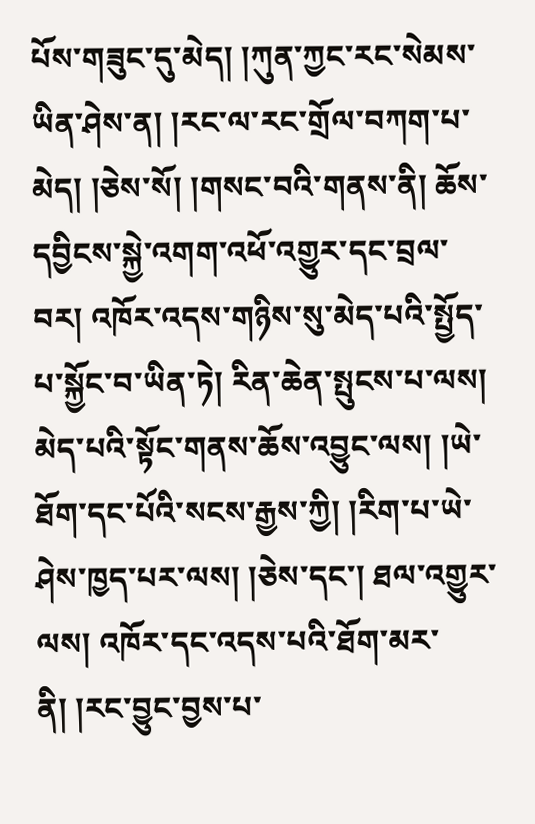པོས་གཟུང་དུ་མེད། །ཀུན་ཀྱང་རང་སེམས་ཡིན་ཤེས་ན། །རང་ལ་རང་གྲོལ་བཀག་པ་མེད། །ཅེས་སོ། །གསང་བའི་གནས་ནི། ཆོས་དབྱིངས་སྐྱེ་འགག་འཕོ་འགྱུར་དང་བྲལ་བར། འཁོར་འདས་གཉིས་སུ་མེད་པའི་སྤྱོད་པ་སྐྱོང་བ་ཡིན་ཏེ། རིན་ཆེན་སྤུངས་པ་ལས། མེད་པའི་སྟོང་གནས་ཆོས་འབྱུང་ལས། །ཡེ་ཐོག་དང་པོའི་སངས་རྒྱས་ཀྱི། །རིག་པ་ཡེ་ཤེས་ཁྱད་པར་ལས། །ཅེས་དང་། ཐལ་འགྱུར་ལས། འཁོར་དང་འདས་པའི་ཐོག་མར་ནི། །རང་བྱུང་བྱས་པ་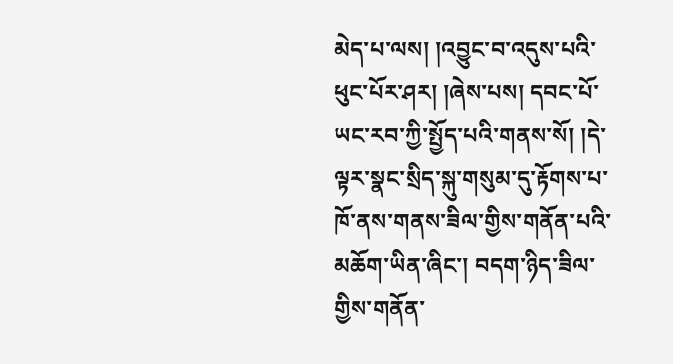མེད་པ་ལས། །འབྱུང་བ་འདུས་པའི་ཕུང་པོར་ཤར། །ཞེས་པས། དབང་པོ་ཡང་རབ་ཀྱི་སྤྱོད་པའི་གནས་སོ། །དེ་ལྟར་སྣང་སྲིད་སྐུ་གསུམ་དུ་རྟོགས་པ་ཁོ་ནས་གནས་ཟིལ་གྱིས་གནོན་པའི་མཆོག་ཡིན་ཞིང་། བདག་ཉིད་ཟིལ་གྱིས་གནོན་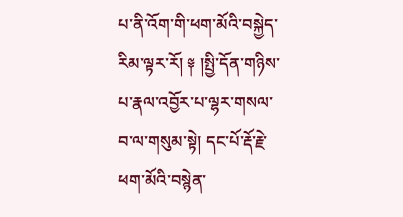པ་ནི་འོག་གི་ཕག་མོའི་བསྐྱེད་རིམ་ལྟར་རོ། ༈ །སྤྱི་དོན་གཉིས་པ་རྣལ་འབྱོར་པ་ལྷར་གསལ་བ་ལ་གསུམ་སྟེ། དང་པོ་རྡོ་རྗེ་ཕག་མོའི་བསྙེན་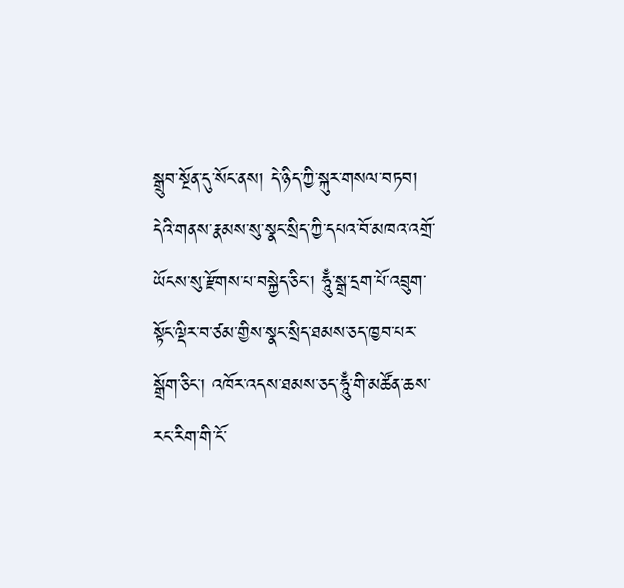སྒྲུབ་སྔོན་དུ་སོང་ནས། དེ་ཉིད་ཀྱི་སྐུར་གསལ་བཏབ། དེའི་གནས་རྣམས་སུ་སྣང་སྲིད་ཀྱི་དཔའ་བོ་མཁའ་འགྲོ་ཡོངས་སུ་རྫོགས་པ་བསྐྱེད་ཅིང་། ཧཱུྃ་སྒྲ་དྲག་པོ་འབྲུག་སྟོང་ལྡིར་བ་ཙམ་གྱིས་སྣང་སྲིད་ཐམས་ཅད་ཁྱབ་པར་སྒྲོག་ཅིང་། འཁོར་འདས་ཐམས་ཅད་ཧཱུྃ་གི་མཚོན་ཆས་རང་རིག་གི་ངོ་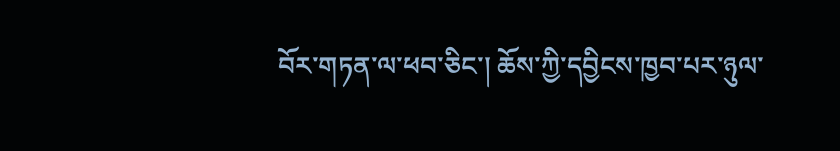བོར་གཏན་ལ་ཕབ་ཅིང་། ཆོས་ཀྱི་དབྱིངས་ཁྱབ་པར་ཉུལ་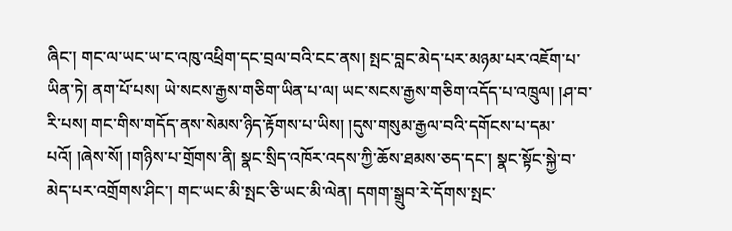ཞིང་། གང་ལ་ཡང་ཡ་ང་འཁུ་འཕྲིག་དང་བྲལ་བའི་ངང་ནས། སྤང་བླང་མེད་པར་མཉམ་པར་འཇོག་པ་ཡིན་ཏེ། ནག་པོ་པས། ཡེ་སངས་རྒྱས་གཅིག་ཡིན་པ་ལ། ཡང་སངས་རྒྱས་གཅིག་འདོད་པ་འཁྲུལ། །ཤ་བ་རི་པས། གང་གིས་གདོད་ནས་སེམས་ཉིད་རྟོགས་པ་ཡིས། །དུས་གསུམ་རྒྱལ་བའི་དགོངས་པ་དམ་པའོ། །ཞེས་སོ། །གཉིས་པ་གྲོགས་ནི། སྣང་སྲིད་འཁོར་འདས་ཀྱི་ཆོས་ཐམས་ཅད་དང་། སྣང་སྟོང་སྐྱེ་བ་མེད་པར་འགྲོགས་ཤིང་། གང་ཡང་མི་སྤང་ཅི་ཡང་མི་ལེན། དགག་སྒྲུབ་རེ་དོགས་སྤང་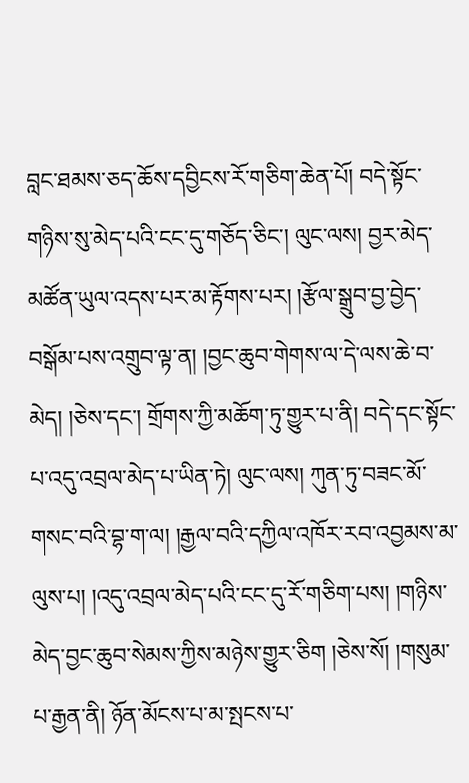བླང་ཐམས་ཅད་ཆོས་དབྱིངས་རོ་གཅིག་ཆེན་པོ། བདེ་སྟོང་གཉིས་སུ་མེད་པའི་ངང་དུ་གཅོད་ཅིང་། ལུང་ལས། བྱར་མེད་མཚོན་ཡུལ་འདས་པར་མ་རྟོགས་པར། །རྩོལ་སྒྲུབ་བྱ་བྱེད་བསྒོམ་པས་འགྲུབ་ལྟ་ན། །བྱང་ཆུབ་གེགས་ལ་དེ་ལས་ཆེ་བ་མེད། །ཅེས་དང་། གྲོགས་ཀྱི་མཆོག་ཏུ་གྱུར་པ་ནི། བདེ་དང་སྟོང་པ་འདུ་འབྲལ་མེད་པ་ཡིན་ཏེ། ལུང་ལས། ཀུན་ཏུ་བཟང་མོ་གསང་བའི་བྷ་ག་ལ། །རྒྱལ་བའི་དཀྱིལ་འཁོར་རབ་འབྱམས་མ་ལུས་པ། །འདུ་འབྲལ་མེད་པའི་ངང་དུ་རོ་གཅིག་པས། །གཉིས་མེད་བྱང་ཆུབ་སེམས་ཀྱིས་མཉེས་གྱུར་ཅིག །ཅེས་སོ། །གསུམ་པ་རྒྱན་ནི། ཉོན་མོངས་པ་མ་སྤངས་པ་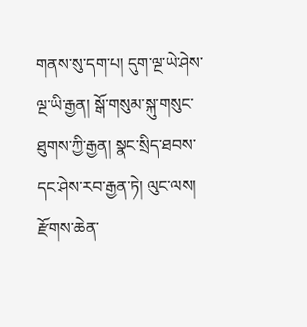གནས་སུ་དག་པ། དུག་ལྔ་ཡེ་ཤེས་ལྔ་ཡི་རྒྱན། སྒོ་གསུམ་སྐུ་གསུང་ཐུགས་ཀྱི་རྒྱན། སྣང་སྲིད་ཐབས་དང་ཤེས་རབ་རྒྱན་ཏེ། ལུང་ལས། རྫོགས་ཆེན་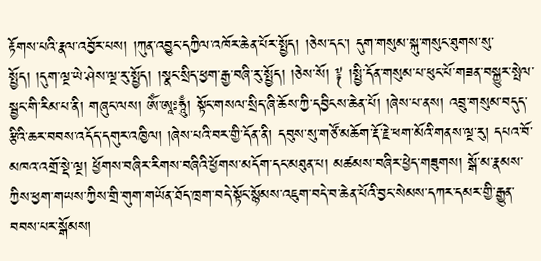རྟོགས་པའི་རྣལ་འབྱོར་པས། །ཀུན་འབྱུང་དཀྱིལ་འཁོར་ཆེན་པོར་སྤྱོད། །ཅེས་དང་། དུག་གསུམ་སྐུ་གསུང་ཐུགས་སུ་སྤྱོད། །དུག་ལྔ་ཡེ་ཤེས་ལྔ་རུ་སྤྱོད། །སྣང་སྲིད་ཕྱག་རྒྱ་བཞི་རུ་སྤྱོད། །ཅེས་སོ། ༈ །སྤྱི་དོན་གསུམ་པ་ཕུང་པོ་གཟན་བསྐྱུར་སྤེལ་སྦྱང་གི་རིམ་པ་ནི། གཞུང་ལས། ཨོཾ་ཨཱཿཧཱུྃ། སྟོང་གསལ་སྲིད་ཞི་ཆོས་ཀྱི་དབྱིངས་ཆེན་པོ། །ཞེས་པ་ནས། འབྲུ་གསུམ་བདུད་རྩིའི་ཆར་བབས་འདོད་དགུར་འཁྱིལ། །ཞེས་པའི་བར་གྱི་དོན་ནི། དབུས་སུ་གཙོ་མཆོག་རྡོ་རྗེ་ཕག་མོའི་གནས་ལྔ་རུ། དཔའ་བོ་མཁའ་འགྲོ་སྡེ་ལྔ། ཕྱོགས་བཞིར་རིགས་བཞིའི་ཕྱོགས་མདོག་དང་མཐུན་པ། མཚམས་བཞིར་ཕྱེད་གཟུགས། སྒོ་མ་རྣམས་ཀྱིས་ཕྱག་གཡས་ཀྱིས་གྲི་གུག་གཡོན་ཐོད་ཁྲག་བདེ་སྟོང་སྙོམས་འཇུག་བདེ་བ་ཆེན་པོའི་བྱང་སེམས་དཀར་དམར་གྱི་རྒྱུན་བབས་པར་སྒོམས།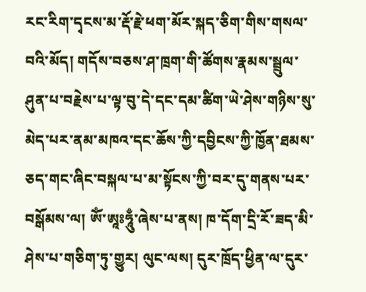རང་རིག་དྭངས་མ་རྡོ་རྗེ་ཕག་མོར་སྐད་ཅིག་གིས་གསལ་བའི་མོད། གདོས་བཅས་ཤ་ཁྲག་གི་ཚོགས་རྣམས་སྦྲུལ་ཤུན་པ་བརྗེས་པ་ལྟ་བུ་དེ་དང་དམ་ཚིག་ཡེ་ཤེས་གཉིས་སུ་མེད་པར་ནམ་མཁའ་དང་ཆོས་ཀྱི་དབྱིངས་ཀྱི་ཁྱོན་ཐམས་ཅད་གང་ཞིང་བསྐལ་པ་མ་སྟོངས་ཀྱི་བར་དུ་གནས་པར་བསྒོམས་ལ། ཨོཾ་ཨཱཿཧཱུྃ་ཞེས་པ་ནས། ཁ་དོག་དྲི་རོ་ཟད་མི་ཤེས་པ་གཅིག་ཏུ་གྱུར། ལུང་ལས། དུར་ཁྲོད་ཕྱིན་ལ་དུར་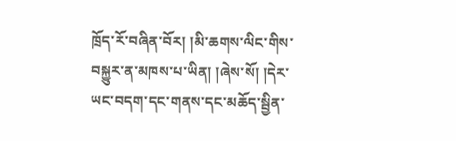ཁྲོད་རོ་བཞིན་བོར། །མི་ཆགས་ལིང་གིས་བསྐྱུར་ན་མཁས་པ་ཡིན། །ཞེས་སོ། །དེར་ཡང་བདག་དང་གནས་དང་མཆོད་སྦྱིན་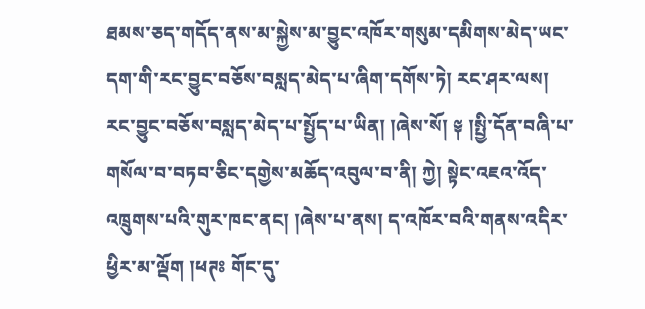ཐམས་ཅད་གདོད་ནས་མ་སྐྱེས་མ་བྱུང་འཁོར་གསུམ་དམིགས་མེད་ཡང་དག་གི་རང་བྱུང་བཅོས་བསླད་མེད་པ་ཞིག་དགོས་ཏེ། རང་ཤར་ལས། རང་བྱུང་བཅོས་བསླད་མེད་པ་སྤྱོད་པ་ཡིན། །ཞེས་སོ། ༈ །སྤྱི་དོན་བཞི་པ་གསོལ་བ་བཏབ་ཅིང་དགྱེས་མཆོད་འབུལ་བ་ནི། ཀྱེ། སྟེང་འཇའ་འོད་འཁྲུགས་པའི་གུར་ཁང་ནང། །ཞེས་པ་ནས། ད་འཁོར་བའི་གནས་འདིར་ཕྱིར་མ་ལྡོག །ཕཊཿ གོང་དུ་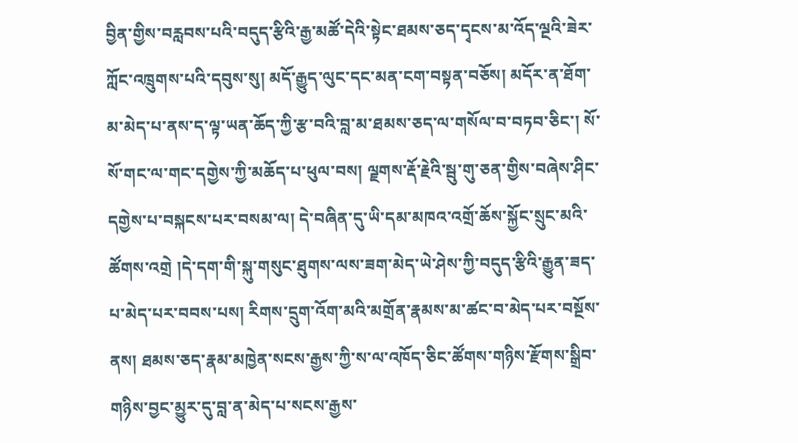བྱིན་གྱིས་བརླབས་པའི་བདུད་རྩིའི་རྒྱ་མཚོ་དེའི་སྟེང་ཐམས་ཅད་དྭངས་མ་འོད་ལྔའི་ཟེར་ཀློང་འཁྲུགས་པའི་དབུས་སུ། མདོ་རྒྱུད་ལུང་དང་མན་ངག་བསྟན་བཅོས། མདོར་ན་ཐོག་མ་མེད་པ་ནས་ད་ལྟ་ཡན་ཆོད་ཀྱི་རྩ་བའི་བླ་མ་ཐམས་ཅད་ལ་གསོལ་བ་བཏབ་ཅིང་། སོ་སོ་གང་ལ་གང་དགྱེས་ཀྱི་མཆོད་པ་ཕུལ་བས། ལྗགས་རྡོ་རྗེའི་སྦུ་གུ་ཅན་གྱིས་བཞེས་ཤིང་དགྱེས་པ་བསྐངས་པར་བསམ་ལ། དེ་བཞིན་དུ་ཡི་དམ་མཁའ་འགྲོ་ཆོས་སྐྱོང་སྲུང་མའི་ཚོགས་འགྲེ །དེ་དག་གི་སྐུ་གསུང་ཐུགས་ལས་ཟག་མེད་ཡེ་ཤེས་ཀྱི་བདུད་རྩིའི་རྒྱུན་ཟད་པ་མེད་པར་བབས་པས། རིགས་དྲུག་འོག་མའི་མགྲོན་རྣམས་མ་ཚང་བ་མེད་པར་བསྔོས་ནས། ཐམས་ཅད་རྣམ་མཁྱེན་སངས་རྒྱས་ཀྱི་ས་ལ་འཁོད་ཅིང་ཚོགས་གཉིས་རྫོགས་སྒྲིབ་གཉིས་བྱང་མྱུར་དུ་བླ་ན་མེད་པ་སངས་རྒྱས་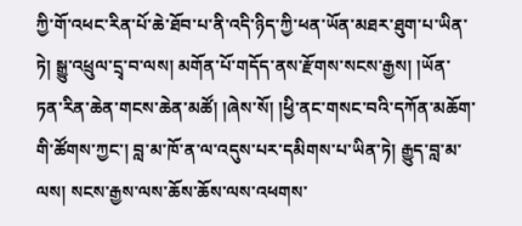ཀྱི་གོ་འཕང་རིན་པོ་ཆེ་ཐོབ་པ་ནི་འདི་ཉིད་ཀྱི་ཕན་ཡོན་མཐར་ཐུག་པ་ཡིན་ཏེ། སྒྱུ་འཕྲུལ་དྲྭ་བ་ལས། མགོན་པོ་གདོད་ནས་རྫོགས་སངས་རྒྱས། །ཡོན་ཏན་རིན་ཆེན་གངས་ཆེན་མཚོ། །ཞེས་སོ། །ཕྱི་ནང་གསང་བའི་དཀོན་མཆོག་གི་ཚོགས་ཀྱང་། བླ་མ་ཁོ་ན་ལ་འདུས་པར་དམིགས་པ་ཡིན་ཏེ། རྒྱུད་བླ་མ་ལས། སངས་རྒྱས་ལས་ཆོས་ཆོས་ལས་འཕགས་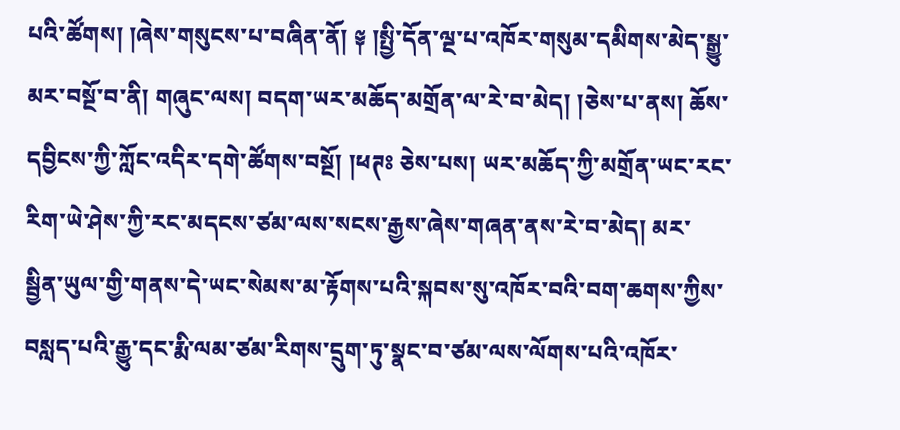པའི་ཚོགས། །ཞེས་གསུངས་པ་བཞིན་ནོ། ༈ །སྤྱི་དོན་ལྔ་པ་འཁོར་གསུམ་དམིགས་མེད་སྒྱུ་མར་བསྔོ་བ་ནི། གཞུང་ལས། བདག་ཡར་མཆོད་མགྲོན་ལ་རེ་བ་མེད། །ཅེས་པ་ནས། ཆོས་དབྱིངས་ཀྱི་ཀློང་འདིར་དགེ་ཚོགས་བསྔོ། །ཕཊཿ ཅེས་པས། ཡར་མཆོད་ཀྱི་མགྲོན་ཡང་རང་རིག་ཡེ་ཤེས་ཀྱི་རང་མདངས་ཙམ་ལས་སངས་རྒྱས་ཞེས་གཞན་ནས་རེ་བ་མེད། མར་སྦྱིན་ཡུལ་གྱི་གནས་དེ་ཡང་སེམས་མ་རྟོགས་པའི་སྐབས་སུ་འཁོར་བའི་བག་ཆགས་ཀྱིས་བསླད་པའི་རྒྱུ་དང་རྨི་ལམ་ཙམ་རིགས་དྲུག་ཏུ་སྣང་བ་ཙམ་ལས་ལོགས་པའི་འཁོར་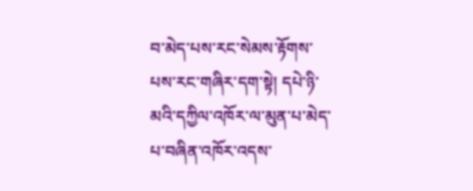བ་མེད་པས་རང་སེམས་རྟོགས་པས་རང་གཞིར་དག་སྟེ། དཔེ་ཉི་མའི་དཀྱིལ་འཁོར་ལ་མུན་པ་མེད་པ་བཞིན་འཁོར་འདས་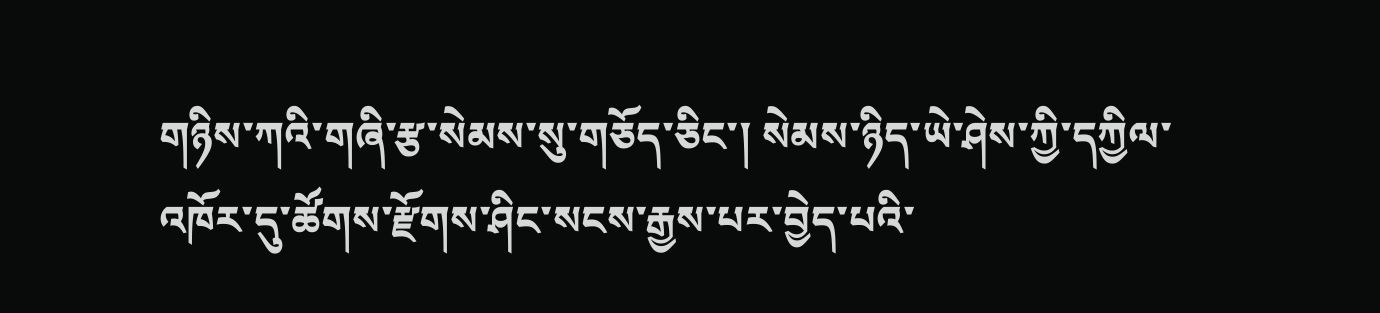གཉིས་ཀའི་གཞི་རྩ་སེམས་སུ་གཅོད་ཅིང་། སེམས་ཉིད་ཡེ་ཤེས་ཀྱི་དཀྱིལ་འཁོར་དུ་ཚོགས་རྫོགས་ཤིང་སངས་རྒྱས་པར་བྱེད་པའི་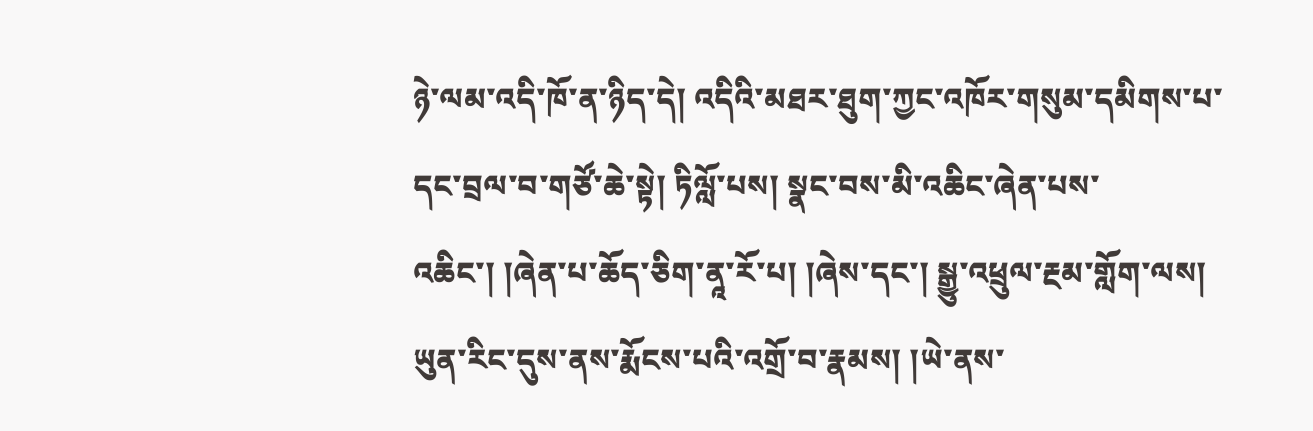ཉེ་ལམ་འདི་ཁོ་ན་ཉིད་དེ། འདིའི་མཐར་ཐུག་ཀྱང་འཁོར་གསུམ་དམིགས་པ་དང་བྲལ་བ་གཙོ་ཆེ་སྟེ། ཏིལློ་པས། སྣང་བས་མི་འཆིང་ཞེན་པས་འཆིང་། །ཞེན་པ་ཆོད་ཅིག་ནཱ་རོ་པ། །ཞེས་དང་། སྒྱུ་འཕྲུལ་རྔམ་གློག་ལས། ཡུན་རིང་དུས་ནས་རྨོངས་པའི་འགྲོ་བ་རྣམས། །ཡེ་ནས་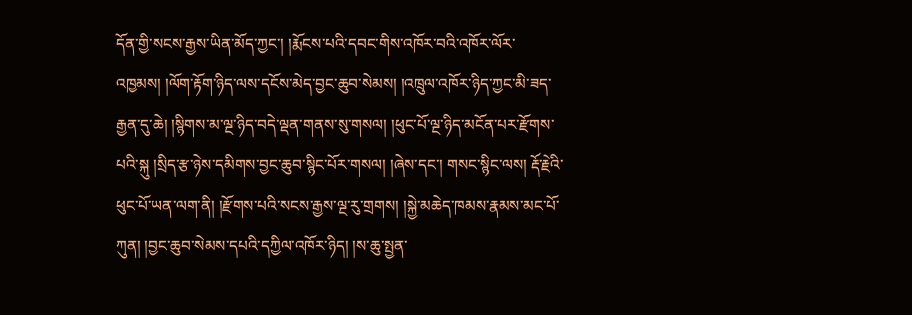དོན་གྱི་སངས་རྒྱས་ཡིན་མོད་ཀྱང་། །རྨོངས་པའི་དབང་གིས་འཁོར་བའི་འཁོར་ལོར་འཁྱམས། །ལོག་རྟོག་ཉིད་ལས་དངོས་མེད་བྱང་ཆུབ་སེམས། །འཁྲུལ་འཁོར་ཉིད་ཀྱང་མི་ཟད་རྒྱན་དུ་ཆེ། །སྙིགས་མ་ལྔ་ཉིད་བདེ་ལྡན་གནས་སུ་གསལ། །ཕུང་པོ་ལྔ་ཉིད་མངོན་པར་རྫོགས་པའི་སྐུ །སྲིད་རྩ་ཉེས་དམིགས་བྱང་ཆུབ་སྙིང་པོར་གསལ། །ཞེས་དང་། གསང་སྙིང་ལས། རྡོ་རྗེའི་ཕུང་པོ་ཡན་ལག་ནི། །རྫོགས་པའི་སངས་རྒྱས་ལྔ་རུ་གྲགས། །སྐྱེ་མཆེད་ཁམས་རྣམས་མང་པོ་ཀུན། །བྱང་ཆུབ་སེམས་དཔའི་དཀྱིལ་འཁོར་ཉིད། །ས་ཆུ་སྤྱན་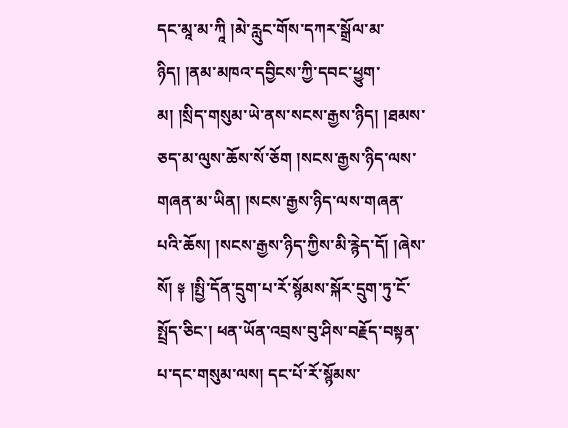དང་མཱ་མ་ཀཱི །མེ་རླུང་གོས་དཀར་སྒྲོལ་མ་ཉིད། །ནམ་མཁའ་དབྱིངས་ཀྱི་དབང་ཕྱུག་མ། །སྲིད་གསུམ་ཡེ་ནས་སངས་རྒྱས་ཉིད། །ཐམས་ཅད་མ་ལུས་ཆོས་སོ་ཅོག །སངས་རྒྱས་ཉིད་ལས་གཞན་མ་ཡིན། །སངས་རྒྱས་ཉིད་ལས་གཞན་པའི་ཆོས། །སངས་རྒྱས་ཉིད་ཀྱིས་མི་རྙེད་དོ། །ཞེས་སོ། ༈ །སྤྱི་དོན་དྲུག་པ་རོ་སྙོམས་སྐོར་དྲུག་ཏུ་ངོ་སྤྲོད་ཅིང་། ཕན་ཡོན་འབྲས་བུ་ཤིས་བརྗོད་བསྟན་པ་དང་གསུམ་ལས། དང་པོ་རོ་སྙོམས་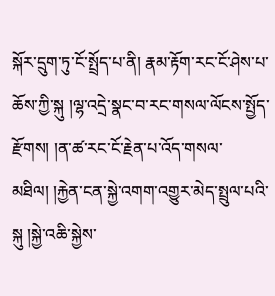སྐོར་དྲུག་ཏུ་ངོ་སྤྲོད་པ་ནི། རྣམ་རྟོག་རང་ངོ་ཤེས་པ་ཆོས་ཀྱི་སྐུ །ལྷ་འདྲེ་སྣང་བ་རང་གསལ་ལོངས་སྤྱོད་རྫོགས། །ན་ཚ་རང་ངོ་རྗེན་པ་འོད་གསལ་མཐིལ། །རྐྱེན་ངན་སྐྱེ་འགག་འགྱུར་མེད་སྤྲུལ་པའི་སྐུ །སྐྱེ་འཆི་སྐྱེས་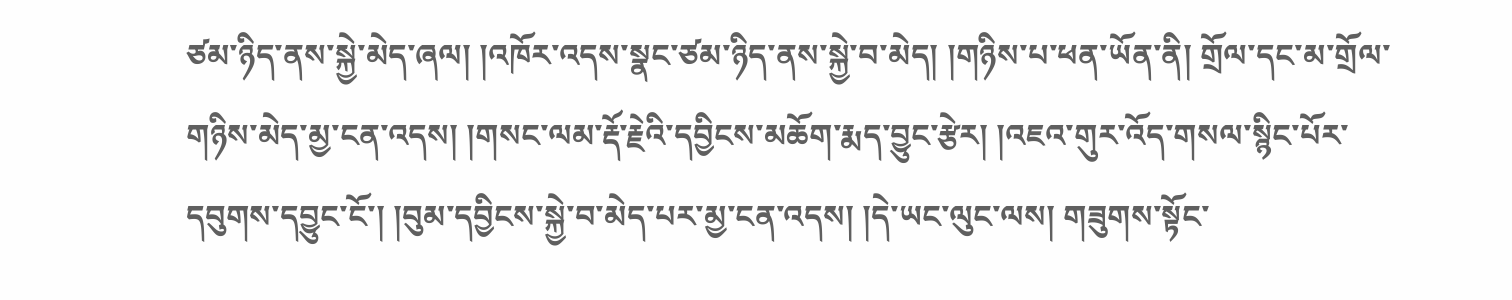ཙམ་ཉིད་ནས་སྐྱེ་མེད་ཞལ། །འཁོར་འདས་སྣང་ཙམ་ཉིད་ནས་སྐྱེ་བ་མེད། །གཉིས་པ་ཕན་ཡོན་ནི། གྲོལ་དང་མ་གྲོལ་གཉིས་མེད་མྱ་ངན་འདས། །གསང་ལམ་རྡོ་རྗེའི་དབྱིངས་མཆོག་རྨད་བྱུང་རྩེར། །འཇའ་གུར་འོད་གསལ་སྙིང་པོར་དབུགས་དབྱུང་ངོ་། །བུམ་དབྱིངས་སྐྱེ་བ་མེད་པར་མྱ་ངན་འདས། །དེ་ཡང་ལུང་ལས། གཟུགས་སྟོང་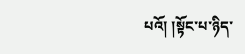པའོ། །སྟོང་པ་ཉིད་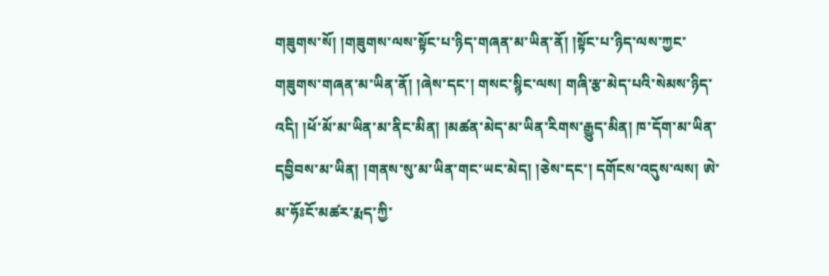གཟུགས་སོ། །གཟུགས་ལས་སྟོང་པ་ཉིད་གཞན་མ་ཡིན་ནོ། །སྟོང་པ་ཉིད་ལས་ཀྱང་གཟུགས་གཞན་མ་ཡིན་ནོ། །ཞེས་དང་། གསང་སྙིང་ལས། གཞི་རྩ་མེད་པའི་སེམས་ཉིད་འདི། །ཕོ་མོ་མ་ཡིན་མ་ནིང་མིན། །མཚན་མེད་མ་ཡིན་རིགས་རྒྱུད་མིན། ཁ་དོག་མ་ཡིན་དབྱིབས་མ་ཡིན། །གནས་སུ་མ་ཡིན་གང་ཡང་མེད། །ཅེས་དང་། དགོངས་འདུས་ལས། ཨེ་མ་ཧོཿངོ་མཚར་རྨད་ཀྱི་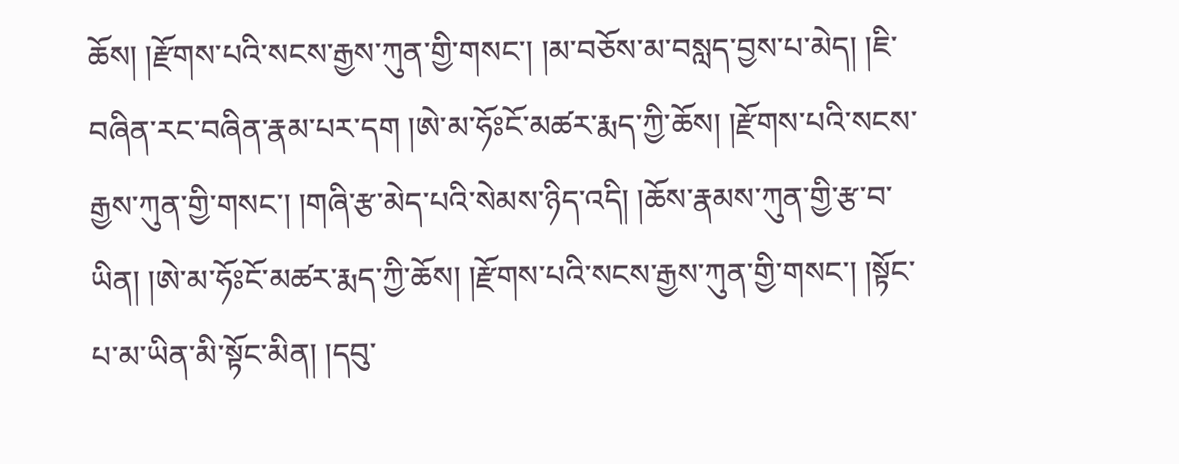ཆོས། །རྫོགས་པའི་སངས་རྒྱས་ཀུན་གྱི་གསང་། །མ་བཅོས་མ་བསླད་བྱས་པ་མེད། །ཇི་བཞིན་རང་བཞིན་རྣམ་པར་དག །ཨེ་མ་ཧོཿངོ་མཚར་རྨད་ཀྱི་ཆོས། །རྫོགས་པའི་སངས་རྒྱས་ཀུན་གྱི་གསང་། །གཞི་རྩ་མེད་པའི་སེམས་ཉིད་འདི། །ཆོས་རྣམས་ཀུན་གྱི་རྩ་བ་ཡིན། །ཨེ་མ་ཧོཿངོ་མཚར་རྨད་ཀྱི་ཆོས། །རྫོགས་པའི་སངས་རྒྱས་ཀུན་གྱི་གསང་། །སྟོང་པ་མ་ཡིན་མི་སྟོང་མིན། །དབུ་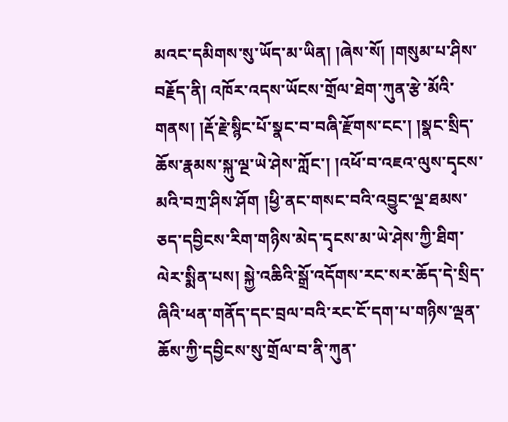མའང་དམིགས་སུ་ཡོད་མ་ཡིན། །ཞེས་སོ། །གསུམ་པ་ཤིས་བརྗོད་ནི། འཁོར་འདས་ཡོངས་གྲོལ་ཐེག་ཀུན་རྩེ་མོའི་གནས། །རྡོ་རྗེ་སྙིང་པོ་སྣང་བ་བཞི་རྫོགས་ངང་། །སྣང་སྲིད་ཆོས་རྣམས་སྐུ་ལྔ་ཡེ་ཤེས་ཀློང་། །འཕོ་བ་འཇའ་ལུས་དྭངས་མའི་བཀྲ་ཤིས་ཤོག །ཕྱི་ནང་གསང་བའི་འབྱུང་ལྔ་ཐམས་ཅད་དབྱིངས་རིག་གཉིས་མེད་དྭངས་མ་ཡེ་ཤེས་ཀྱི་ཐིག་ལེར་སྨིན་པས། སྐྱེ་འཆིའི་སྒྲོ་འདོགས་རང་སར་ཆོད་དེ་སྲིད་ཞིའི་ཕན་གནོད་དང་བྲལ་བའི་རང་ངོ་དག་པ་གཉིས་ལྡན་ཆོས་ཀྱི་དབྱིངས་སུ་གྲོལ་བ་ནི་ཀུན་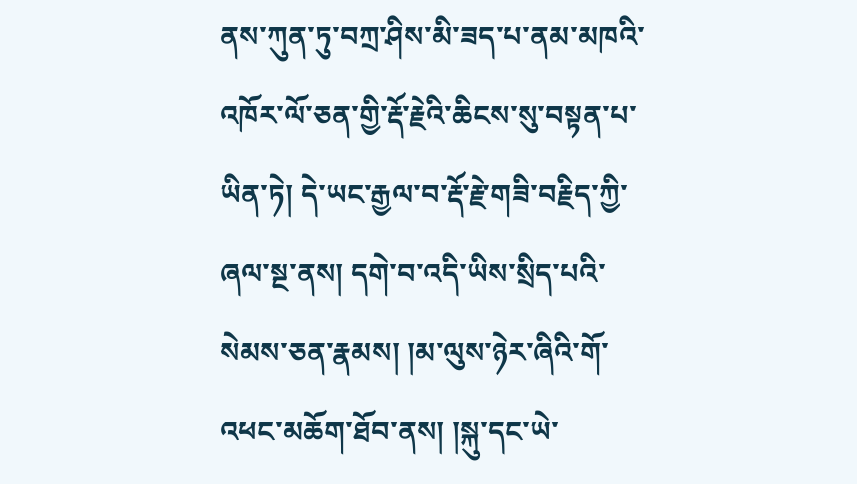ནས་ཀུན་ཏུ་བཀྲ་ཤིས་མི་ཟད་པ་ནམ་མཁའི་འཁོར་ལོ་ཅན་གྱི་རྡོ་རྗེའི་ཆིངས་སུ་བསྟན་པ་ཡིན་ཏེ། དེ་ཡང་རྒྱལ་བ་རྡོ་རྗེ་གཟི་བརྗིད་ཀྱི་ཞལ་སྔ་ནས། དགེ་བ་འདི་ཡིས་སྲིད་པའི་སེམས་ཅན་རྣམས། །མ་ལུས་ཉེར་ཞིའི་གོ་འཕང་མཆོག་ཐོབ་ནས། །སྐུ་དང་ཡེ་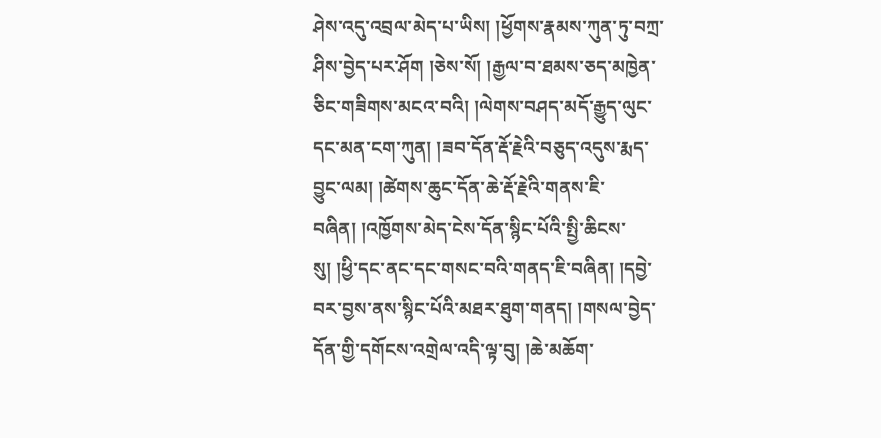ཤེས་འདུ་འབྲལ་མེད་པ་ཡིས། །ཕྱོགས་རྣམས་ཀུན་ཏུ་བཀྲ་ཤིས་བྱེད་པར་ཤོག །ཅེས་སོ། །རྒྱལ་བ་ཐམས་ཅད་མཁྱེན་ཅིང་གཟིགས་མངའ་བའི། །ལེགས་བཤད་མདོ་རྒྱུད་ལུང་དང་མན་ངག་ཀུན། །ཟབ་དོན་རྡོ་རྗེའི་བཅུད་འདུས་རྨད་བྱུང་ལམ། །ཚེགས་ཆུང་དོན་ཆེ་རྡོ་རྗེའི་གནས་ཇི་བཞིན། །འཁྱོགས་མེད་ངེས་དོན་སྙིང་པོའི་སྤྱི་ཆིངས་སུ། །ཕྱི་དང་ནང་དང་གསང་བའི་གནད་ཇི་བཞིན། །དབྱེ་བར་བྱས་ནས་སྙིང་པོའི་མཐར་ཐུག་གནད། །གསལ་བྱེད་དོན་གྱི་དགོངས་འགྲེལ་འདི་ལྟ་བུ། །ཆེ་མཆོག་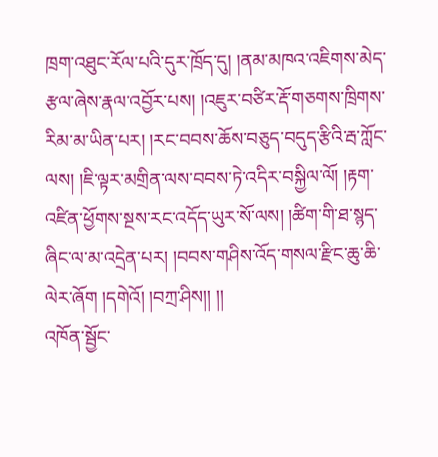ཁྲག་འཐུང་རོལ་པའི་དུར་ཁྲོད་དུ། །ནམ་མཁའ་འཇིགས་མེད་རྩལ་ཞེས་རྣལ་འབྱོར་པས། །འཇུར་བཙིར་རྡོ་གཅགས་ཁྲིགས་རིམ་མ་ཡིན་པར། །རང་བབས་ཆོས་བཅུད་བདུད་རྩིའི་རྦ་ཀློང་ལས། །ཇི་ལྟར་མགྲིན་ལས་བབས་ཏེ་འདིར་བསྐྱིལ་ལོ། །རྟག་འཛིན་ཕྱོགས་སྔས་རང་འདོད་ཡུར་སོ་ལས། །ཚིག་གི་ཐ་སྙད་ཞིང་ལ་མ་འདྲེན་པར། །བབས་གཤིས་འོད་གསལ་རྫིང་ཆུ་ཆི་ལེར་ཞོག །དགེའོ། །བཀྲ་ཤིས།། །།
འཁོན་སྦྱོང་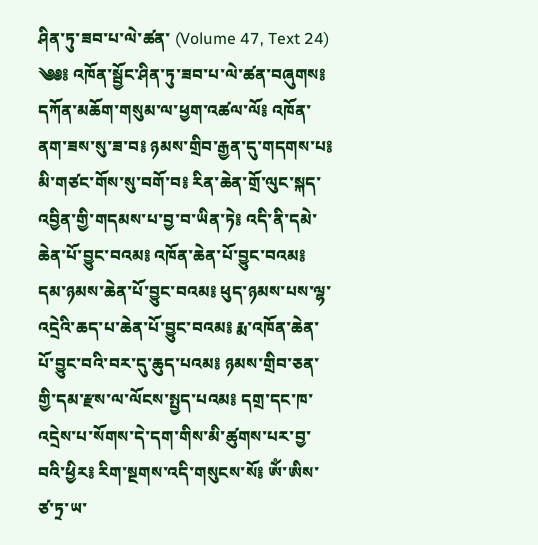ཤིན་ཏུ་ཟབ་པ་ལེ་ཚན་ (Volume 47, Text 24)
༄༅༔ འཁོན་སྦྱོང་ཤིན་ཏུ་ཟབ་པ་ལེ་ཚན་བཞུགས༔ དཀོན་མཆོག་གསུམ་ལ་ཕྱག་འཚལ་ལོ༔ འཁོན་ནག་ཟས་སུ་ཟ་བ༔ ཉམས་གྲིབ་རྒྱན་དུ་གདགས་པ༔ མི་གཙང་གོས་སུ་བགོ་བ༔ རིན་ཆེན་གྲོ་ལུང་སྐད་འབྱིན་གྱི་གདམས་པ་བྱ་བ་ཡིན་ཏེ༔ འདི་ནི་དམེ་ཆེན་པོ་བྱུང་བའམ༔ འཁོན་ཆེན་པོ་བྱུང་བའམ༔ དམ་ཉམས་ཆེན་པོ་བྱུང་བའམ༔ ཕུད་ཉམས་པས་ལྷ་འདྲེའི་ཆད་པ་ཆེན་པོ་བྱུང་བའམ༔ རྨ་འཁོན་ཆེན་པོ་བྱུང་བའི་བར་དུ་ཆུད་པའམ༔ ཉམས་གྲིབ་ཅན་གྱི་དམ་རྫས་ལ་ལོངས་སྤྱད་པའམ༔ དགྲ་དང་ཁ་འདྲེས་པ་སོགས་དེ་དག་གིས་མི་ཚུགས་པར་བྱ་བའི་ཕྱིར༔ རིག་སྔགས་འདི་གསུངས་སོ༔ ཨོཾ་ཨིས་ཙ་ཏྲ་ཡ་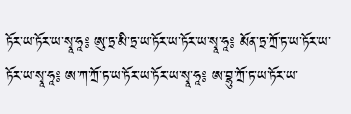ཏོར་ཡ་ཏོར་ཡ་སྭཱ་ཧཱ༔ ཨུ་ཏྲ་མི་ཏྲ་ཡ་ཏོར་ཡ་ཏོར་ཡ་སྭཱ་ཧཱ༔ མོན་ཏྲ་ཀྲོ་ཏ་ཡ་ཏོར་ཡ་ཏོར་ཡ་སྭཱ་ཧཱ༔ ཨ་ཀ་ཀྲོ་ཏ་ཡ་ཏོར་ཡ་ཏོར་ཡ་སྭཱ་ཧཱ༔ ཨ་བྷུ་ཀྲོ་ཏ་ཡ་ཏོར་ཡ་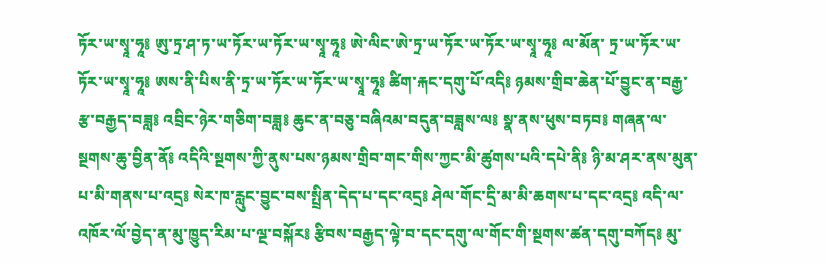ཏོར་ཡ་སྭཱ་ཧཱ༔ ཨུ་ཏྲ་ཤ་ཏ་ཡ་ཏོར་ཡ་ཏོར་ཡ་སྭཱ་ཧཱ༔ ཨེ་ལིང་ཨེ་ཏྲ་ཡ་ཏོར་ཡ་ཏོར་ཡ་སྭཱ་ཧཱ༔ ལ་མོན་ ཏྲ་ཡ་ཏོར་ཡ་ཏོར་ཡ་སྭཱ་ཧཱ༔ ཨས་ནི་པིས་ནི་ཏྲ་ཡ་ཏོར་ཡ་ཏོར་ཡ་སྭཱ་ཧཱ༔ ཚིག་རྐང་དགུ་པོ་འདི༔ ཉམས་གྲིབ་ཆེན་པོ་བྱུང་ན་བརྒྱ་རྩ་བརྒྱད་བཟླ༔ འབྲིང་ཉེར་གཅིག་བཟླ༔ ཆུང་ན་བཅུ་བཞིའམ་བདུན་བཟླས་ལ༔ སྣ་ནས་ཕུས་བཏབ༔ གཞན་ལ་སྔགས་ཆུ་བྱིན་ནོ༔ འདིའི་སྔགས་ཀྱི་ནུས་པས་ཉམས་གྲིབ་གང་གིས་ཀྱང་མི་ཚུགས་པའི་དཔེ་ནི༔ ཉི་མ་ཤར་ནས་མུན་པ་མི་གནས་པ་འདྲ༔ སེར་ཁ་རླུང་བྱུང་བས་སྤྲིན་དེད་པ་དང་འདྲ༔ ཤེལ་གོང་དྲི་མ་མི་ཆགས་པ་དང་འདྲ༔ འདི་ལ་འཁོར་ལོ་བྱེད་ན་མུ་ཁྱུད་རིམ་པ་ལྔ་བསྐོར༔ རྩིབས་བརྒྱད་ལྟེ་བ་དང་དགུ་ལ་གོང་གི་སྔགས་ཚན་དགུ་བཀོད༔ མུ་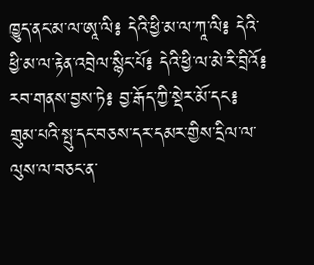ཁྱུད་ནང་མ་ལ་ཨཱ་ལི༔ དེའི་ཕྱི་མ་ལ་ཀཱ་ལི༔ དེའི་ཕྱི་མ་ལ་རྟེན་འབྲེལ་སྙིང་པོ༔ དེའི་ཕྱི་ལ་མེ་རི་བྲིའོ༔ རབ་གནས་བྱས་ཏེ༔ བྱ་རྒོད་ཀྱི་སྡེར་མོ་དང༔ གྲུམ་པའི་སྤུ་དང་བཅས་དར་དམར་གྱིས་དྲིལ་ལ་ལུས་ལ་བཅང་ན་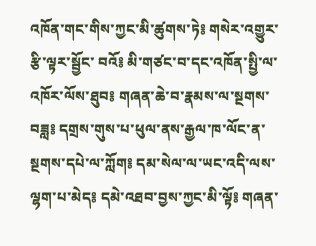འཁོན་གང་གིས་ཀྱང་མི་ཚུགས་ཏེ༔ གསེར་འགྱུར་རྩི་ལྟར་སྦྱོང་ བའོ༔ མི་གཙང་བ་དང་འཁོན་སྤྱི་ལ་འཁོར་ལོས་ཐུབ༔ གཞན་ཆེ་བ་རྣམས་ལ་སྔགས་བཟླ༔ དགྲས་གུས་པ་ཕུལ་ནས་རྒྱལ་ཁ་ལོང་ན་སྔགས་དཔེ་ལ་ཀློག༔ དམ་སེལ་ལ་ཡང་འདི་ལས་ལྷག་པ་མེད༔ དམེ་འཐབ་བྱས་ཀྱང་མི་ལྟོ༔ གཞན་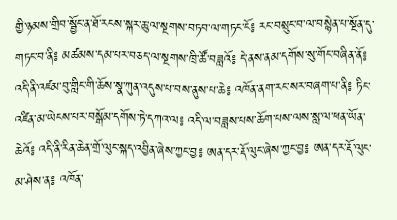གྱི་ཉམས་གྲིབ་སྦྱོང་ན་ཐོ་རངས་སྐར་ཆུ་ལ་སྔགས་བཏབ་ལ་གཏང་ངོ༔ རང་བསྲུང་བ་ལ་བསྙེན་པ་སྔོན་དུ་གཏང་བ་ནི༔ མཚམས་དམ་པར་བཅད་ལ་སྔགས་ཁྲི་ཚོ་བཟླའོ༔ དེ་ནས་ནམ་དགོས་སུ་གོང་བཞིན་ནོ༔ འདི་ནི་འཛམ་བུ་གླིང་གི་ཆོས་སྣ་ཀུན་འདུས་པ་བས་ནུས་པ་ཆེ༔ འཁོན་ནག་རང་སར་བཞག་པ་ནི༔ ཏིང་འཛིན་མ་ཡེངས་པར་བསྒོམ་དགོས་ཏེ་དཀའ་ལ༔ འདི་ལ་བཟླས་པས་ཆོག་པས་ལས་སླ་ལ་ཕན་ཡོན་ཆེའོ༔ འདི་ནི་རིན་ཆེན་གྲོ་ལུང་སྐད་འབྱིན་ཞེས་ཀྱང་བྱ༔ ཨན་དར་རྡོ་ལུང་ཞེས་ཀྱང་བྱ༔ ཨན་དར་རྡོ་ལུང་མ་ཤེས་ན༔ འཁོན་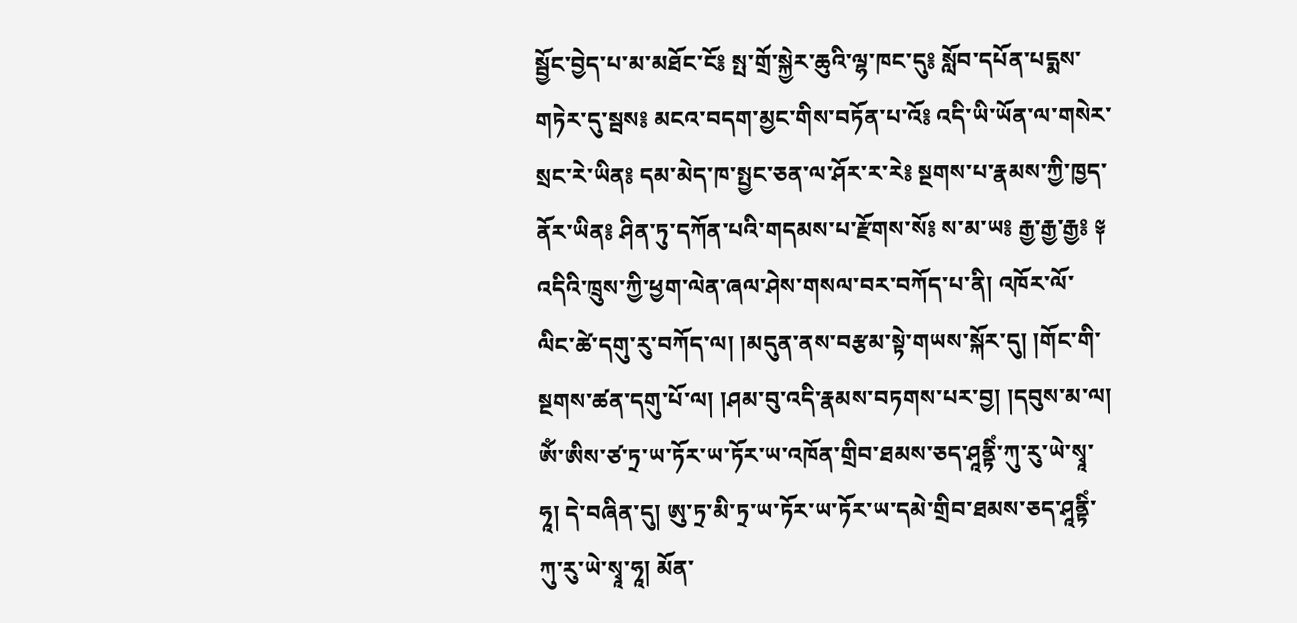སྦྱོང་བྱེད་པ་མ་མཐོང་ངོ༔ སྤ་གྲོ་སྐྱེར་ཆུའི་ལྷ་ཁང་དུ༔ སློབ་དཔོན་པདྨས་གཏེར་དུ་སྦས༔ མངའ་བདག་མྱང་གིས་བཏོན་པ་འོ༔ འདི་ཡི་ཡོན་ལ་གསེར་སྲང་རེ་ཡིན༔ དམ་མེད་ཁ་སྤྱང་ཅན་ལ་ཤོར་ར་རེ༔ སྔགས་པ་རྣམས་ཀྱི་ཁྱད་ནོར་ཡིན༔ ཤིན་ཏུ་དཀོན་པའི་གདམས་པ་རྫོགས་སོ༔ ས་མ་ཡ༔ རྒྱ་རྒྱ་རྒྱ༔ ༈ འདིའི་ཁྲུས་ཀྱི་ཕྱག་ལེན་ཞལ་ཤེས་གསལ་བར་བཀོད་པ་ནི། འཁོར་ལོ་ལིང་ཚེ་དགུ་རུ་བཀོད་ལ། །མདུན་ནས་བརྩམ་སྟེ་གཡས་སྐོར་དུ། །གོང་གི་སྔགས་ཚན་དགུ་པོ་ལ། །ཤམ་བུ་འདི་རྣམས་བཏགས་པར་བྱ། །དབུས་མ་ལ། ཨོཾ་ཨིས་ཙ་ཏྲ་ཡ་ཏོར་ཡ་ཏོར་ཡ་འཁོན་གྲིབ་ཐམས་ཅད་ཤཱནྟིཾ་ཀུ་རུ་ཡེ་སྭཱ་ཧཱ། དེ་བཞིན་དུ། ཨུ་ཏྲ་མི་ཏྲ་ཡ་ཏོར་ཡ་ཏོར་ཡ་དམེ་གྲིབ་ཐམས་ཅད་ཤཱནྟིཾ་ཀུ་རུ་ཡེ་སྭཱ་ཧཱ། མོན་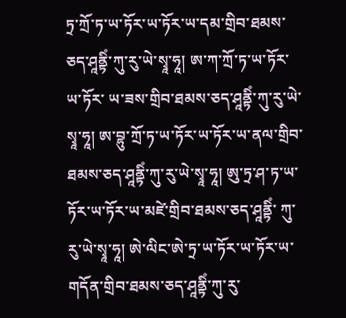ཏྲ་ཀྲོ་ཏ་ཡ་ཏོར་ཡ་ཏོར་ཡ་དམ་གྲིབ་ཐམས་ཅད་ཤཱནྟིཾ་ཀུ་རུ་ཡེ་སྭཱ་ཧཱ། ཨ་ཀ་ཀྲོ་ཏ་ཡ་ཏོར་ཡ་ཏོར་ ཡ་ཟས་གྲིབ་ཐམས་ཅད་ཤཱནྟིཾ་ཀུ་རུ་ཡེ་སྭཱ་ཧཱ། ཨ་བྷུ་ཀྲོ་ཏ་ཡ་ཏོར་ཡ་ཏོར་ཡ་ནལ་གྲིབ་ཐམས་ཅད་ཤཱནྟིཾ་ཀུ་རུ་ཡེ་སྭཱ་ཧཱ། ཨུ་ཏྲ་ཤ་ཏ་ཡ་ཏོར་ཡ་ཏོར་ཡ་མཛེ་གྲིབ་ཐམས་ཅད་ཤཱནྟིཾ་ ཀུ་རུ་ཡེ་སྭཱ་ཧཱ། ཨེ་ལིང་ཨེ་ཏྲ་ཡ་ཏོར་ཡ་ཏོར་ཡ་གདོན་གྲིབ་ཐམས་ཅད་ཤཱནྟིཾ་ཀུ་རུ་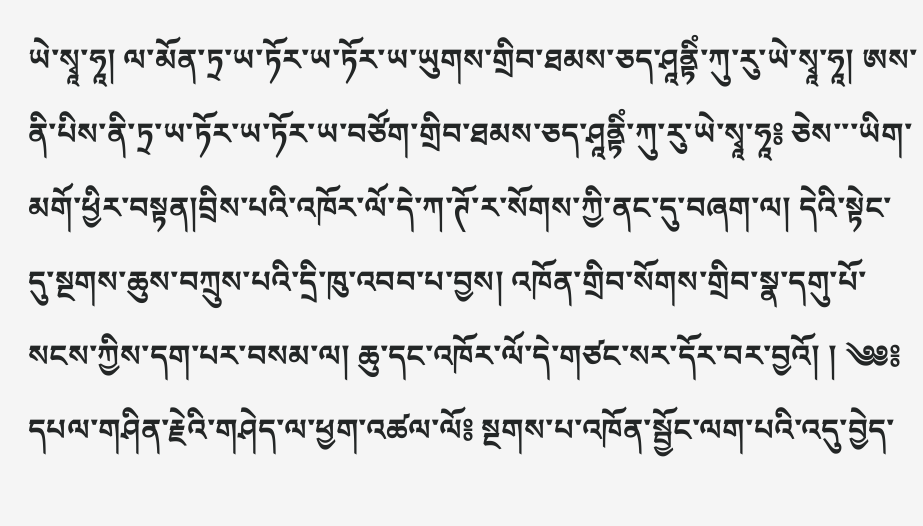ཡེ་སྭཱ་ཧཱ། ལ་མོན་ཏྲ་ཡ་ཏོར་ཡ་ཏོར་ཡ་ཡུགས་གྲིབ་ཐམས་ཅད་ཤཱནྟིཾ་ཀུ་རུ་ཡེ་སྭཱ་ཧཱ། ཨས་ནི་པིས་ནི་ཏྲ་ཡ་ཏོར་ཡ་ཏོར་ཡ་བཙོག་གྲིབ་ཐམས་ཅད་ཤཱནྟིཾ་ཀུ་རུ་ཡེ་སྭཱ་ཧཱ༔ ཅེས་་་ཡིག་མགོ་ཕྱིར་བསྟན།བྲིས་པའི་འཁོར་ལོ་དེ་ཀ་ཊོ་ར་སོགས་ཀྱི་ནང་དུ་བཞག་ལ། དེའི་སྟེང་ དུ་སྔགས་ཆུས་བཀྲུས་པའི་དྲི་ཁུ་འབབ་པ་བྱས། འཁོན་གྲིབ་སོགས་གྲིབ་སྣ་དགུ་པོ་སངས་ཀྱིས་དག་པར་བསམ་ལ། ཆུ་དང་འཁོར་ལོ་དེ་གཙང་སར་དོར་བར་བྱའོ། ། ༄༅༔ དཔལ་གཤིན་རྗེའི་གཤེད་ལ་ཕྱག་འཚལ་ལོ༔ སྔགས་པ་འཁོན་སྦྱོང་ལག་པའི་འདུ་བྱེད་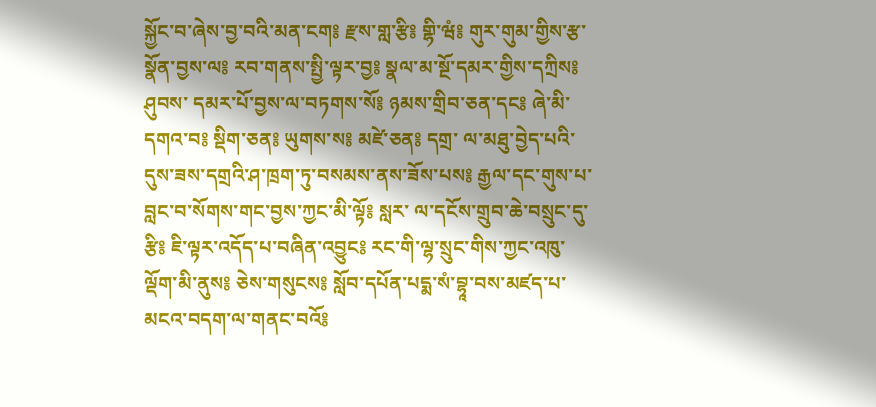སྐྱོང་བ་ཞེས་བྱ་བའི་མན་ངག༔ རྫས་གླ་རྩི༔ གྷི་ཝཾ༔ གུར་གུམ་གྱིས་རྩ་སྣོན་བྱས་ལ༔ རབ་གནས་སྤྱི་ལྟར་བྱ༔ སྣལ་མ་སྔོ་དམར་གྱིས་དཀྲིས༔ ཤུབས་ དམར་པོ་བྱས་ལ་བཏགས་སོ༔ ཉམས་གྲིབ་ཅན་དང༔ ཞེ་མི་དགའ་བ༔ སྡིག་ཅན༔ ཡུགས་ས༔ མཛེ་ཅན༔ དགྲ་ ལ་མཐུ་བྱེད་པའི་དུས་ཟས་དགྲའི་ཤ་ཁྲག་ཏུ་བསམས་ནས་ཟོས་པས༔ རྒྱལ་དང་གུས་པ་བླང་བ་སོགས་གང་བྱས་ཀྱང་མི་ལྟོ༔ སླར་ ལ་དངོས་གྲུབ་ཆེ་བསྲུང་དུ་རྩི༔ ཇི་ལྟར་འདོད་པ་བཞིན་འབྱུང༔ རང་གི་ལྷ་སྲུང་གིས་ཀྱང་འཁུ་ལྡོག་མི་ནུས༔ ཅེས་གསུངས༔ སློབ་དཔོན་པདྨ་སཾ་བྷཱ་བས་མཛད་པ་མངའ་བདག་ལ་གནང་བའོ༔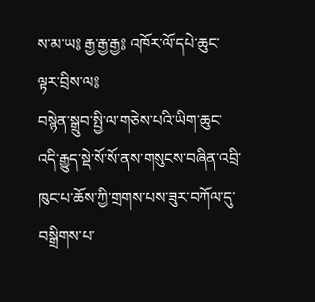ས་མ་ཡ༔ རྒྱ་རྒྱ་རྒྱ༔ འཁོར་ལོ་དཔེ་ཆུང་ལྟར་བྲིས་ལ༔
བསྙེན་སྒྲུབ་སྤྱི་ལ་གཅེས་པའི་ཡིག་ཆུང་འདི་རྒྱུད་སྡེ་སོ་སོ་ནས་གསུངས་བཞིན་འབྲི་ཁུང་པ་ཆོས་ཀྱི་གྲགས་པས་ཟུར་བཀོལ་དུ་བསྒྲིགས་པ་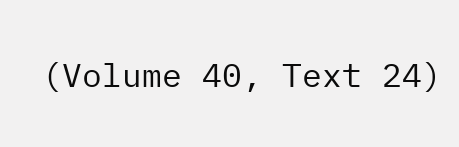(Volume 40, Text 24)